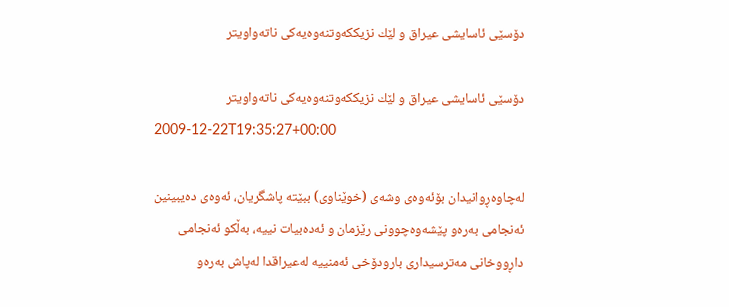دۆسێی ئاسایشی عیراق و لێك نزیككه‌وتنه‌وه‌یه‌كی ناته‌واویتر

دۆسێی ئاسایشی عیراق و لێك نزیككه‌وتنه‌وه‌یه‌كی ناته‌واویتر
2009-12-22T19:35:27+00:00

له‌چاوه‌ڕوانیدان بۆئه‌وه‌ی وشه‌ی (خوێناوی) ببێته‌ پاشگریان، ئه‌وه‌ی ده‌یبینین ئه‌نجامی به‌ره‌و پێشه‌وه‌چوونی رێزمان و ئه‌ده‌بیات نییه‌، به‌ڵكو ئه‌نجامی داڕووخانی مه‌ترسیداری بارودۆخی ئه‌منییه‌ له‌عیراقدا له‌پاش به‌ره‌و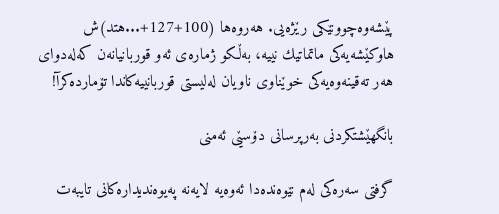پێشه‌وه‌چوونێكی رێژه‌یی. هه‌روه‌ها (100+127+...هتد)ش هاوكێشه‌یه‌كی ماتماتیك نییه‌، به‌ڵكو ژماره‌ی ئه‌و قوربانیانه‌ن كه‌له‌دوای هه‌ر ته‌قینه‌وه‌یه‌كی خوێناوی ناویان له‌لیستی قوربانییه‌كاندا تۆمارده‌كرآ!

بانگهێشتكردنی به‌رپرسانی دۆسێی ئه‌منی

گرفتی سه‌ره‌كی له‌م نێوه‌نده‌دا ئه‌وه‌یه‌ لایه‌نه‌ په‌یوه‌ندیداره‌كانی تایبه‌ت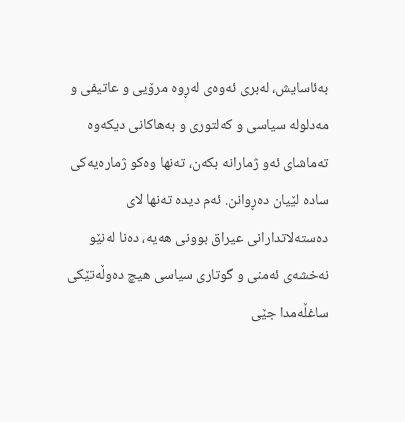به‌ئاسایش، له‌بری ئه‌وه‌ی له‌ڕوه‌ مرۆیی و عاتیفی و مه‌دلوله‌ سیاسی و كه‌لتوری و به‌هاكانی دیكه‌وه‌ ته‌ماشای ئه‌و ژمارانه‌ بكه‌ن، ته‌نها وه‌كو ژماره‌یه‌كی ساده‌ لێیان ده‌ڕوانن. ئه‌م دیده‌ ته‌نها لای ده‌سته‌لاتدارانی عیراق بوونی هه‌یه‌، ده‌نا له‌نێو نه‌خشه‌ی ئه‌منی و گوتاری سیاسی هیچ ده‌وڵه‌تێكی ساغڵه‌مدا جێی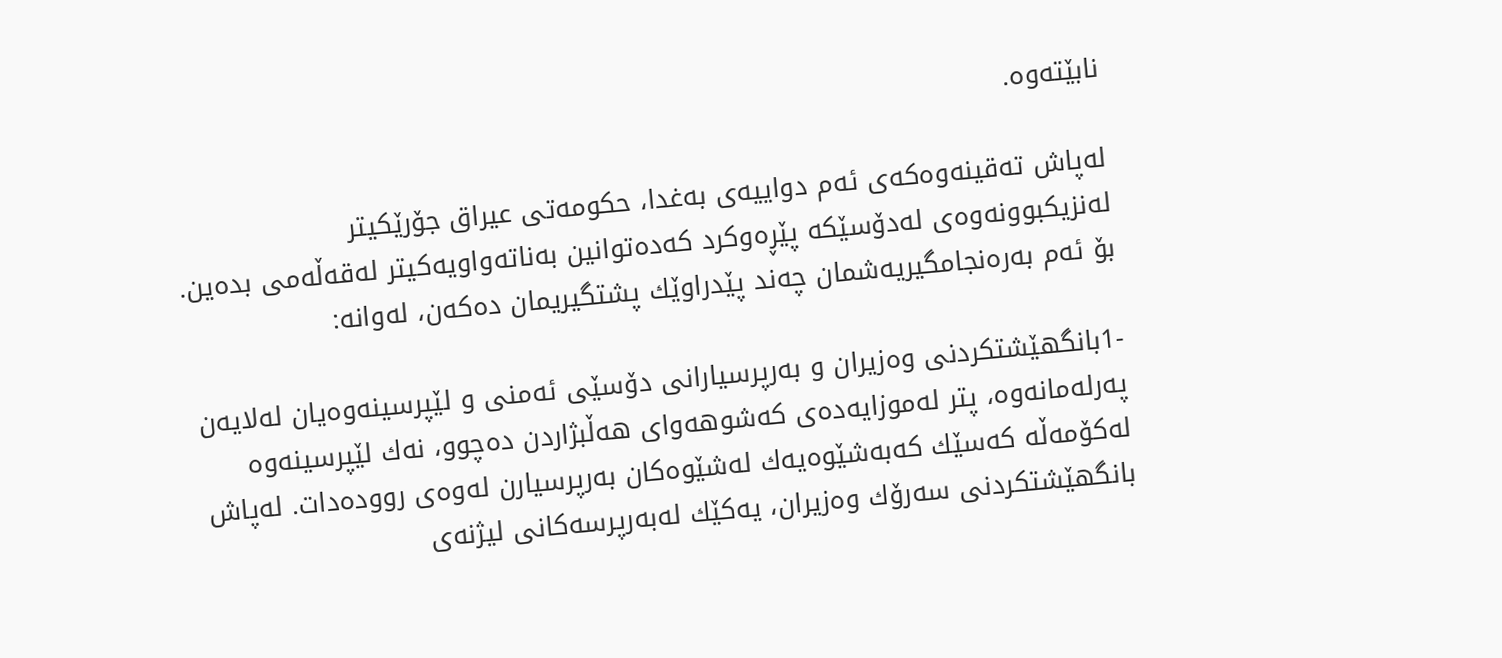نابێته‌وه‌.

له‌پاش ته‌قینه‌وه‌كه‌ی ئه‌م دواییه‌ی به‌غدا، حكومه‌تی عیراق جۆرێكیتر له‌نزیكبوونه‌وه‌ی له‌دۆسێكه‌ پێڕه‌وكرد كه‌ده‌توانین به‌ناته‌واویه‌كیتر له‌قه‌ڵه‌می بده‌ین. بۆ ئه‌م به‌ره‌نجامگیریه‌شمان چه‌ند پێدراوێك پشتگیریمان ده‌كه‌ن، له‌وانه‌:

-1بانگهێشتكردنی وه‌زیران و به‌رپرسیارانی دۆسێی ئه‌منی و لێپرسینه‌وه‌یان له‌لایه‌ن په‌رله‌مانه‌وه‌، پتر له‌موزایه‌ده‌ی كه‌شوهه‌وای هه‌ڵبژاردن ده‌چوو، نه‌ك لێپرسینه‌وه‌ له‌كۆمه‌ڵه‌ كه‌سێك كه‌به‌شێوه‌یه‌ك له‌شێوه‌كان به‌رپرسیارن له‌وه‌ی رووده‌دات. له‌پاش بانگهێشتكردنی سه‌رۆك وه‌زیران، یه‌كێك له‌به‌رپرسه‌كانی لیژنه‌ی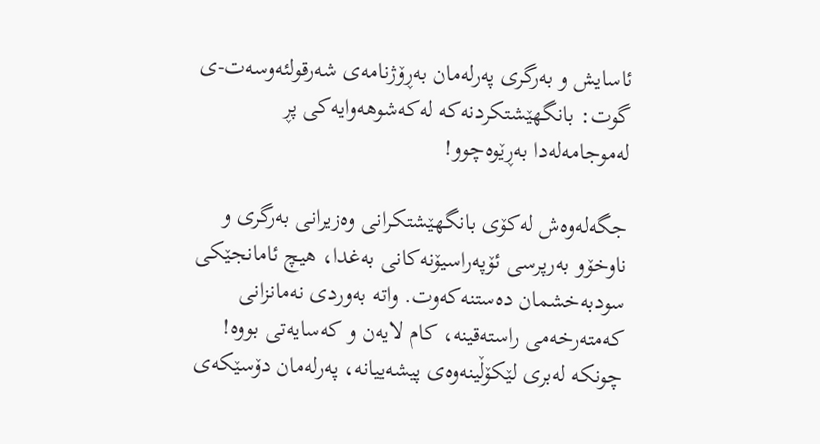ئاسایش و به‌رگری په‌رله‌مان به‌ڕۆژنامه‌ی شه‌رقولئه‌وسه‌ت-ی گوت: بانگهێشتكردنه‌كه‌ له‌كه‌شوهه‌وایه‌كی پڕ له‌موجامه‌له‌دا به‌ڕێوه‌چوو!

جگه‌له‌وه‌ش له‌كۆی بانگهێشتكرانی وه‌زیرانی به‌رگری و ناوخۆو به‌رپرسی ئۆپه‌راسیۆنه‌كانی به‌غدا، هیچ ئامانجێكی سودبه‌خشمان ده‌ستنه‌كه‌وت. واته‌ به‌وردی نه‌مانزانی كه‌مته‌رخه‌می راسته‌قینه‌، كام لایه‌ن و كه‌سایه‌تی بووه‌! چونكه‌ له‌بری لێكۆڵینه‌وه‌ی پیشه‌ییانه‌، په‌رله‌مان دۆسێكه‌ی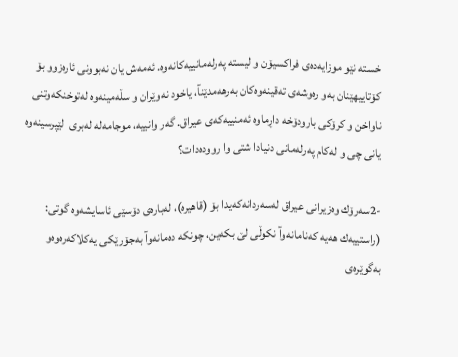خسته‌ نێو موزایه‌ده‌ی فراكسیۆن و لیسته‌ په‌رله‌مانییه‌كانه‌وه‌. ئه‌مه‌ش یان نه‌بوونی ئاره‌زوو بۆ كۆتاییهێنان به‌و ره‌وشه‌ی ته‌قینه‌وه‌كان به‌رهه‌مدێنآ، یاخود نه‌وێران و سڵه‌مینه‌وه‌ له‌توخنكه‌وتنی ناواخن و كرۆكی بارودۆخه‌ داڕماوه‌ ئه‌منییه‌كه‌ی عیراق. گه‌ر وانییه‌، موجامه‌له‌ له‌بری  لێپرسینه‌وه‌ یانی چی و له‌كام په‌رله‌مانی دنیادا شتی وا رووده‌دات؟

-2سه‌رۆك وه‌زیرانی عیراق له‌سه‌ردانه‌كه‌یدا بۆ (قاهیره‌)، له‌باره‌ی دۆسێی ئاسایشه‌وه‌ گوتی: (راستییه‌ك هه‌یه‌ كه‌نامانه‌وآ نكوڵی لێ بكه‌ین، چونكه‌ ده‌مانه‌وآ به‌جۆرێكی یه‌كلاكه‌ره‌وه‌و به‌گوێره‌ی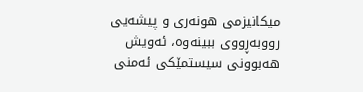میكانیزمی هونه‌ری و پیشه‌یی رووبه‌ڕووی ببینه‌وه‌، ئه‌ویش هه‌بوونی سیستمێكی ئه‌منی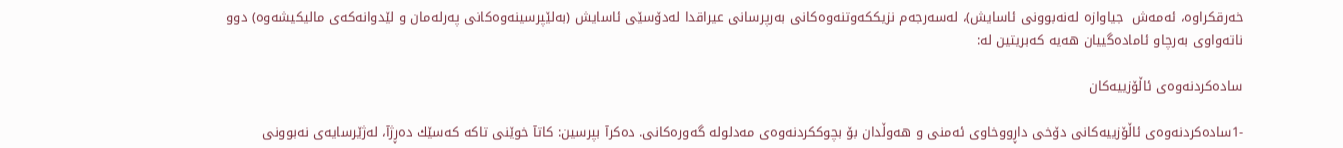خه‌رقكراوه‌، ئه‌مه‌ش  جیاوازه‌ له‌نه‌بوونی ئاسایش)، له‌سه‌رجه‌م نزیككه‌وتنه‌وه‌كانی به‌رپرسانی عیراقدا له‌دۆسێی ئاسایش (به‌لێپرسینه‌وه‌كانی په‌رله‌مان و لێدوانه‌كه‌ی مالیكیشه‌وه‌) دوو ناته‌واوی به‌رچاو ئاماده‌گییان هه‌یه‌ كه‌بریتین له‌:

ساده‌كردنه‌وه‌ی ئاڵۆزییه‌كان

-1ساده‌كردنه‌وه‌ی ئاڵۆزییه‌كانی دۆخی داڕووخاوی ئه‌منی و هه‌وڵدان بۆ بچوككردنه‌وه‌ی مه‌دلوله‌ گه‌وره‌كانی. ده‌كرآ بپرسین: كاتآ خوێنی تاكه‌ كه‌سێك ده‌ڕژآ، له‌ژێرسایه‌ی نه‌بوونی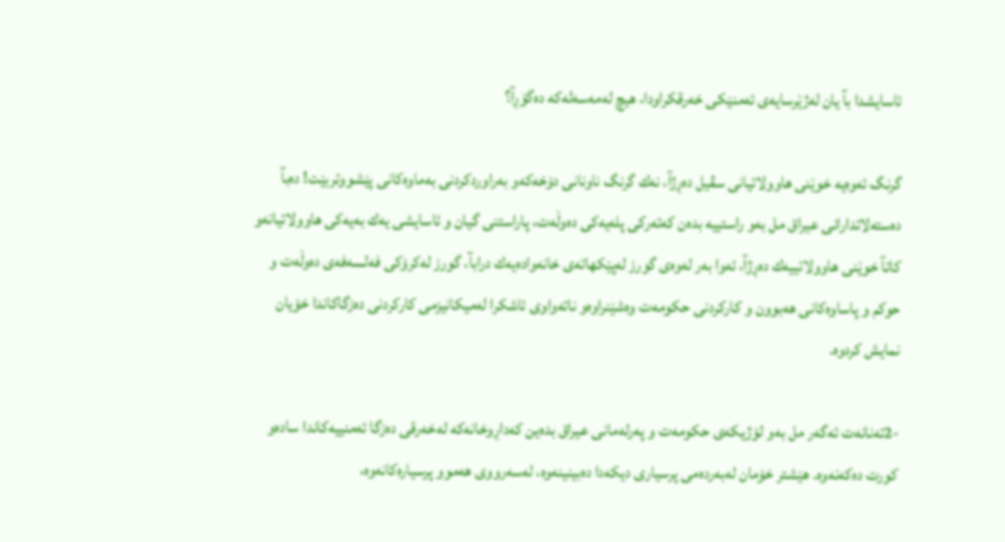ئاسایشدا بآ یان له‌ژێرسایه‌ی ئه‌منێكی خه‌رقكراودا، هیچ له‌مه‌سه‌له‌كه‌ ده‌گۆڕآ؟

گرنگ ئه‌وه‌یه‌ خوێنی هاوولاتیانی سڤیل ده‌ڕژآ، نه‌ك گرنگ ناونانی دۆخه‌كه‌و به‌راوردكردنی به‌ماوه‌كانی پێشووتربێت! ده‌بآ ده‌سته‌لاتدارانی عیراق مل به‌و راستییه‌ بده‌ن كه‌ئه‌ركی پله‌یه‌كی ده‌وڵه‌ت، پاراستنی گیان و ئاسایشی یه‌ك به‌یه‌كی هاوولاتیانه‌و كاتآ خوێنی هاوولاتییه‌ك ده‌ڕژآ، ئه‌وا به‌ر له‌وه‌ی گورز له‌پێكهاته‌ی خانه‌واده‌یه‌ك درابآ، گورز له‌كرۆكی فه‌لسه‌فه‌ی ده‌وڵه‌ت و حوكم و پاساوه‌كانی هه‌بوون و كاركردنی حكومه‌ت وه‌شێنراوه‌و ناته‌واوی ئاشكرا له‌میكانیزمی كاركردنی ده‌زگاكاندا خۆیان نمایش كردوه‌.

-2ته‌نانه‌ت ئه‌گه‌ر مل به‌و لۆژیكه‌ی حكومه‌ت و په‌رله‌مانی عیراق بده‌ین كه‌داڕوخانه‌كه‌ له‌خه‌رقی ده‌زگا ئه‌منییه‌كاندا ساده‌و كورت ده‌كه‌نه‌وه‌. هێشتر خۆمان له‌به‌رده‌می پرسیاری دیكه‌دا ده‌بینینه‌وه‌، له‌سه‌رووی هه‌موو پرسیاره‌كانه‌وه‌،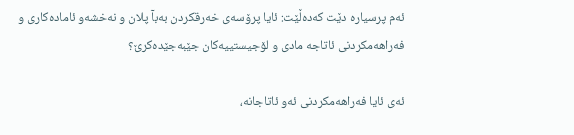ئه‌م پرسیاره‌ دێت كه‌ده‌ڵێت: ئایا پرۆسه‌ی خه‌رقكردن به‌بآ پلان و نه‌خشه‌و ئاماده‌كاری و فه‌راهه‌مكردنی ئاتاجه‌ مادی و لۆجیستییه‌كان جێبه‌جێده‌كرێ؟

ئه‌ی ئایا فه‌راهه‌مكردنی ئه‌و ئاتاجانه‌،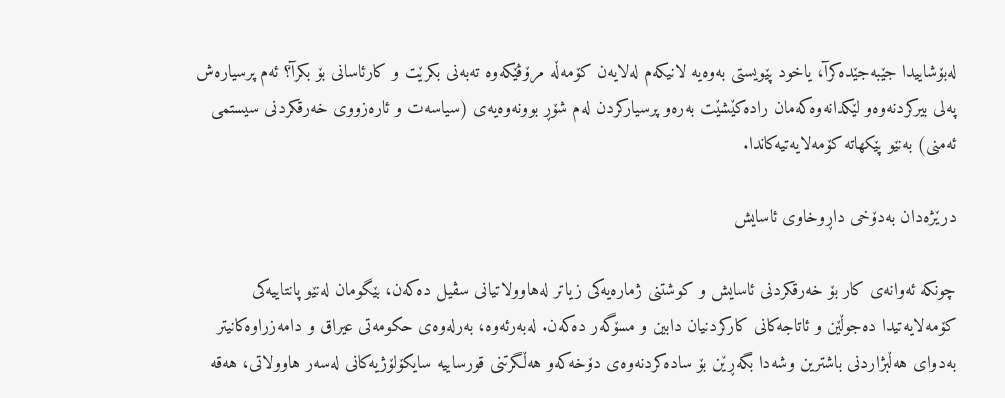له‌بۆشاییدا جێبه‌جێده‌كرآ، یاخود پێویستی به‌وه‌یه‌ لانیكه‌م له‌لایه‌ن كۆمه‌ڵه‌ مرۆڤێكه‌وه‌ ته‌به‌نی بكرێت و كارئاسانی بۆ بكرآ؟ ئه‌م پرسیاره‌ش په‌لی بیركردنه‌وه‌و لێكدانه‌وه‌كه‌مان راده‌كێشێت به‌ره‌و پرسیاركردن له‌م شۆڕ بوونه‌وه‌یه‌ی (سیاسه‌ت و ئاره‌زووی خه‌رقكردنی سیستمی ئه‌منی) به‌نێو پێكهاته‌ كۆمه‌لایه‌تیه‌كاندا.

درێژه‌دان به‌دۆخی داڕوخاوی ئاسایش

چونكه‌ ئه‌وانه‌ی كار بۆ خه‌رقكردنی ئاسایش و كوشتنی ژماره‌یه‌كی زیاتر له‌هاوولاتیانی سڤیل ده‌كه‌ن، بێگومان له‌نێو پانتاییه‌كی كۆمه‌لایه‌تیدا ده‌جوڵێن و ئاتاجه‌كانی كاركردنیان دابین و مسۆگه‌ر ده‌كه‌ن. له‌به‌رئه‌وه‌، به‌رله‌وه‌ی حكومه‌تی عیراق و دامه‌زراوه‌كانیتر به‌دوای هه‌ڵبژاردنی باشترین وشه‌دا بگه‌ڕێن بۆ ساده‌كردنه‌وه‌ی دۆخه‌كه‌و هه‌ڵگرتنی قورساییه‌ سایكۆلۆژیه‌كانی له‌سه‌ر هاوولاتی، هه‌قه‌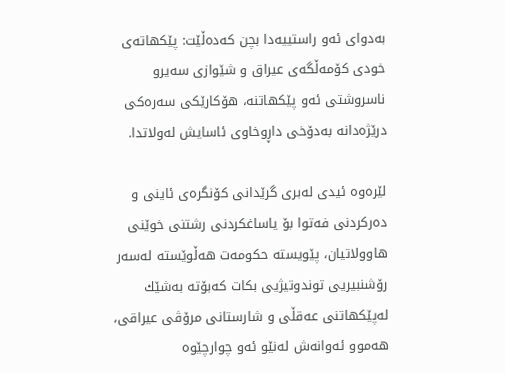به‌دوای ئه‌و راستییه‌دا بچن كه‌ده‌ڵێت: پێكهاته‌ی خودی كۆمه‌ڵگه‌ی عیراق و شێوازی سه‌یرو ناسروشتی ئه‌و پێكهاتنه‌، هۆكارێكی سه‌ره‌كی درێژه‌دانه‌ به‌دۆخی داڕوخاوی ئاسایش له‌ولاتدا.

لێره‌وه‌ ئیدی له‌بری گرێدانی كۆنگره‌ی ئاینی و ده‌ركردنی فه‌توا بۆ یاساغكردنی رشتنی خوێنی هاوولاتیان، پێویسته‌ حكومه‌ت هه‌ڵوێسته‌ له‌سه‌ر رۆشنبیریی توندوتیژیی بكات كه‌بۆته‌ به‌شێك له‌پێكهاتنی عه‌قڵی و شارستانی مرۆڤی عیراقی، هه‌موو ئه‌وانه‌ش له‌نێو ئه‌و چوارچێوه‌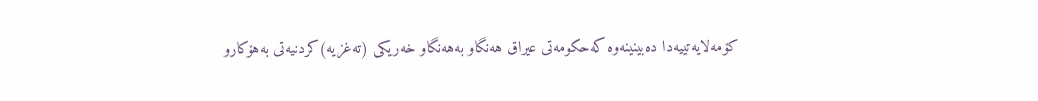كۆمه‌لایه‌تییه‌دا ده‌بینینه‌وه‌ كه‌حكومه‌تی عیراق هه‌نگاو به‌هه‌نگاو خه‌ریكی (ته‌غزیه‌)كردنیه‌تی به‌هۆكارو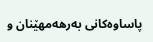پاساوه‌كانی به‌رهه‌مهێنان و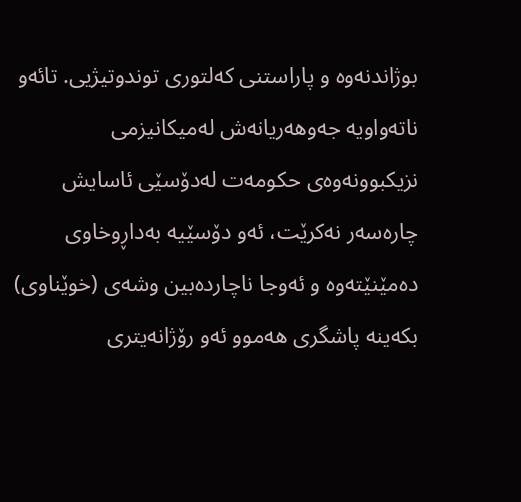بوژاندنه‌وه‌ و پاراستنی كه‌لتوری توندوتیژیی. تائه‌و ناته‌واویه‌ جه‌وهه‌ریانه‌ش له‌میكانیزمی نزیكبوونه‌وه‌ی حكومه‌ت له‌دۆسێی ئاسایش چاره‌سه‌ر نه‌كرێت، ئه‌و دۆسێیه‌ به‌داڕوخاوی ده‌مێنێته‌وه‌ و ئه‌وجا ناچارده‌بین وشه‌ی (خوێناوی) بكه‌ینه‌ پاشگری هه‌موو ئه‌و رۆژانه‌یتری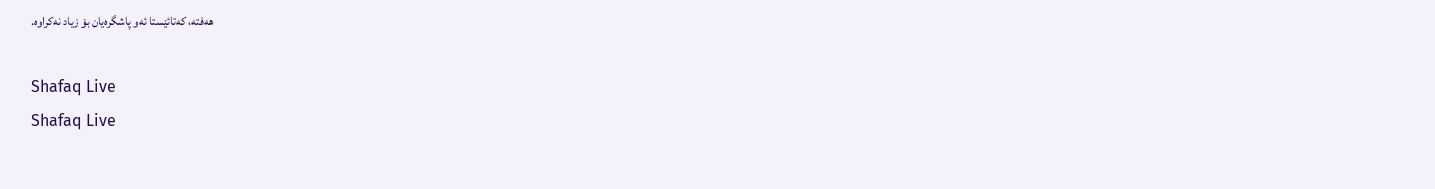هه‌فته‌، كه‌تائێستا ئه‌و پاشگره‌یان بۆ زیاد نه‌كراوه‌.

Shafaq Live
Shafaq Live